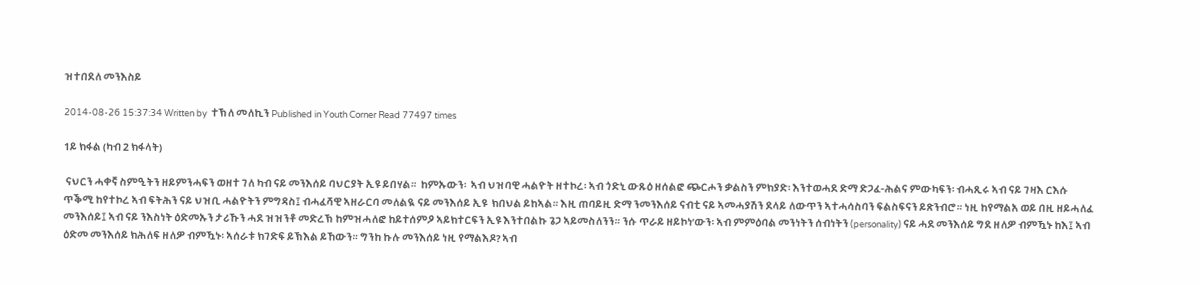ዝተበደለ መንእስይ

2014-08-26 15:37:34 Written by  ተኽለ መለኪን Published in Youth Corner Read 77497 times

1ይ ክፋል (ካብ 2 ክፋላት)

 ናህርን ሓቀኛ ስምዒትን ዘይምንሓፍን ወዘተ ገለ ካብ ናይ መንእሰይ ባህርያት ኢዩ ይበሃል።  ከምኡውን፡  ኣብ ህዝባዊ ሓልዮት ዘተኮረ፡ ኣብ ጎድኒ ውጹዕ ዘሰልፎ ጭርሖን ቃልስን ምክያድ፡ እንተወሓደ ድማ ድጋፈ-ሕልና ምውካፍን፡ ብሓጺሩ ኣብ ናይ ገዛእ ርእሱ ጥቕሚ ከየተኮረ ኣብ ፍትሕን ናይ ህዝቢ ሓልዮትን ምግዳስ፤ ብሓፈሻዊ ኣዘራርባ መለልዪ ናይ መንእሰይ ኢዩ  ክበህል ይከኣል። እዚ ጠባይዚ ድማ ንመንእሰይ ናብቲ ናይ ኣመሓያሽን ደላይ ለውጥን ኣተሓሳስባን ፍልስፍናን ይጽንብሮ። ነዚ ከየማልአ ወይ በዚ ዘይሓለፈ መንእሰይ፤ ኣብ ናይ ንእስነት ዕድመኡን ታሪኹን ሓደ ዝዝንቶ መድረኽ ከምዝሓለፎ ከይተሰምዖ ኣይክተርፍን ኢዩ እንተበልኩ ጌጋ ኣይመስለንን። ንሱ ጥራይ ዘይኮነ’ውን፡ ኣብ ምምዕባል መንነትን ሰብነትን (personality) ናይ ሓደ መንእሰይ ግደ ዘለዎ ብምዃኑ ከእ፤ ኣብ ዕድመ መንእሰይ ክሕለፍ ዘለዎ ብምዃኑ፡ ኣሰራቱ ክገድፍ ይኽእል ይኸውን። ግንከ ኩሉ መንእሰይ ነዚ የማልእዶ? ኣብ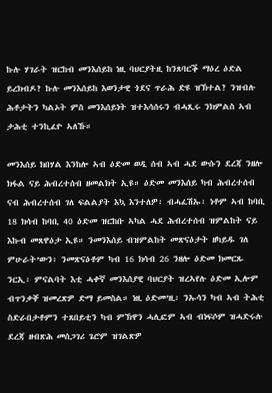ኩሉ ሃገራት ዝርከብ መንእሰይከ ነዚ ባህርያትዚ ከንጸባርቕ ማዕረ ዕድል ይረክብዶ? ኩሉ መንእሰይከ እወንታዊ ጎደና ጥራሕ ድዩ ዝኽተል? ንዝብሉ ሕቶታትን ካልኦት ምስ መንእሰይነት ዝተእሳሰሩን ብሓጺሩ ንክምልስ ኣብ ታሕቲ ተንኪፈዮ ኣለኹ።

መንእሰይ ክበሃል እንከሎ ኣብ ዕድመ ወዲ ሰብ ኣብ ሓደ ውሱን ደረጃ ንዘሎ ክፋል ናይ ሕብረተሰብ ዘመልክት ኢዩ። ዕድመ መንእሰይ ካብ ሕብረተሰብ ናብ ሕብረተሰብ ገለ ፍልልያት እኳ እንተለዎ፡ ብሓፈሽኡ፡ ነቶም ኣብ ከባቢ 18 ክሳብ ከባቢ 40 ዕድመ ዝርከቡ ኣካል ሓደ ሕብረተሰብ ዝምልከት ናይ እኩብ መጸዋዕታ ኢዩ። ንመንእሰይ ብዝምልከት መጽናዕታት ዘካይዱ ገለ ምሁራት’ውን፡ ንመጽናዕቶም ካብ 16 ክሳብ 26 ንዘሎ ዕድመ ክመርጹ ንርኢ፡ ምናልባት እቲ ሓቀኛ መንእሰያዊ ባህርያት ዝረኣየሉ ዕድመ ኢሎም ብጥንቃቐ ዝመረጽዎ ድማ ይመስል። ነዚ ዕድመ’ዚ፡ ንኡሳን ካብ ኣብ ትሕቲ ስድራበታቶምን ተጸበይቲን ካብ ምኽዋን ሓሊፎም ኣብ ብነፍሶም ዝሓድሩሉ ደረጃ ዘብጽሕ መሰጋገሪ ጌሮም ዝገልጽዎ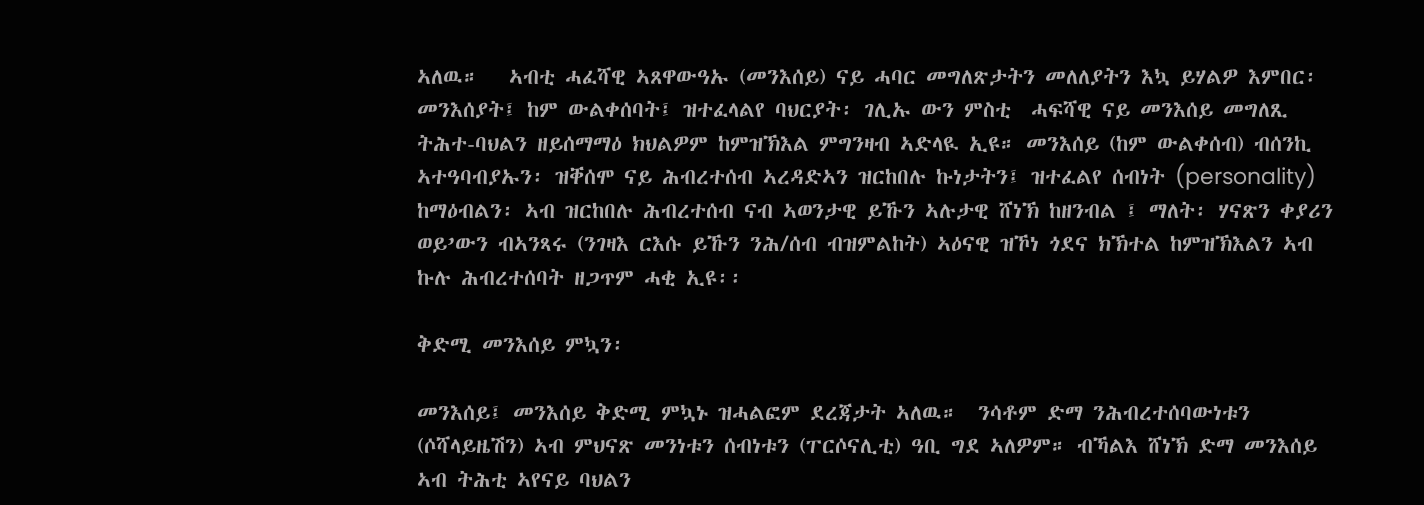ኣለዉ።   ኣብቲ ሓፈሻዊ ኣጸዋውዓኡ (መንእሰይ) ናይ ሓባር መግለጽታትን መለለያትን እኳ ይሃልዎ እምበር፡ መንእሰያት፤ ከም ውልቀሰባት፤ ዝተፈላልየ ባህርያት፡ ገሊኡ ውን ምስቲ  ሓፍሻዊ ናይ መንእሰይ መግለጺ ትሕተ-ባህልን ዘይሰማማዕ ክህልዎም ከምዝኽእል ምግንዛብ ኣድላዪ ኢዩ። መንእሰይ (ከም ውልቀሰብ) ብሰንኪ ኣተዓባብያኡን፡ ዝቐሰሞ ናይ ሕብረተሰብ ኣረዳድኣን ዝርከበሉ ኩነታትን፤ ዝተፈልየ ሰብነት (personality) ከማዕብልን፡ ኣብ ዝርከበሉ ሕብረተሰብ ናብ ኣወንታዊ ይኹን ኣሉታዊ ሸነኽ ከዘንብል ፤ ማለት፡ ሃናጽን ቀያሪን ወይ’ውን ብኣንጻሩ (ንገዛእ ርእሱ ይኹን ንሕ/ሰብ ብዝምልከት) ኣዕናዊ ዝኾነ ጎደና ክኽተል ከምዝኽእልን ኣብ ኩሉ ሕብረተሰባት ዘጋጥም ሓቂ ኢዩ፡፡

ቅድሚ መንእሰይ ምኳን፡

መንእሰይ፤ መንእሰይ ቅድሚ ምኳኑ ዝሓልፎም ደረጃታት ኣለዉ።  ንሳቶም ድማ ንሕብረተሰባውነቱን (ሶሻላይዜሽን) ኣብ ምህናጽ መንነቱን ሰብነቱን (ፐርሶናሊቲ) ዓቢ ግደ ኣለዎም። ብኻልእ ሸነኽ ድማ መንእሰይ ኣብ ትሕቲ ኣየናይ ባህልን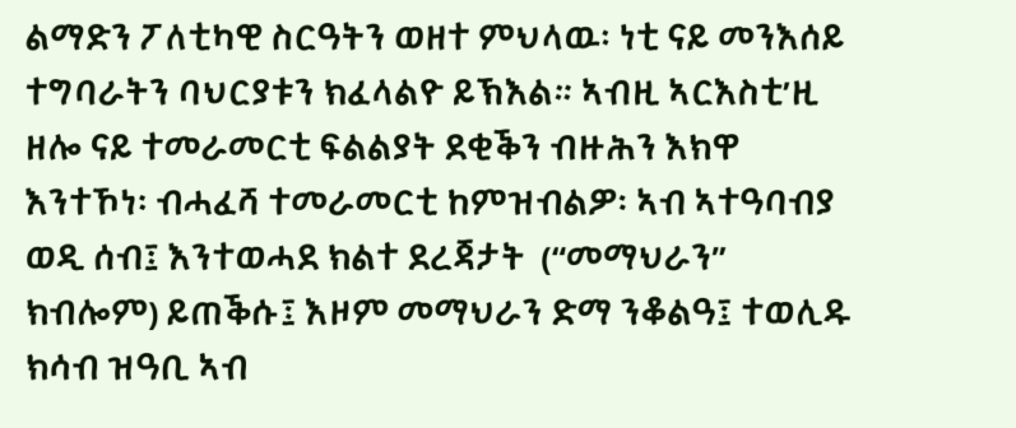ልማድን ፖለቲካዊ ስርዓትን ወዘተ ምህላዉ፡ ነቲ ናይ መንእሰይ ተግባራትን ባህርያቱን ክፈላልዮ ይኽእል። ኣብዚ ኣርእስቲ’ዚ ዘሎ ናይ ተመራመርቲ ፍልልያት ደቂቕን ብዙሕን እክዋ እንተኾነ፡ ብሓፈሻ ተመራመርቲ ከምዝብልዎ፡ ኣብ ኣተዓባብያ ወዲ ሰብ፤ እንተወሓደ ክልተ ደረጃታት  (“መማህራን” ክብሎም) ይጠቕሱ፤ እዞም መማህራን ድማ ንቆልዓ፤ ተወሊዱ ክሳብ ዝዓቢ ኣብ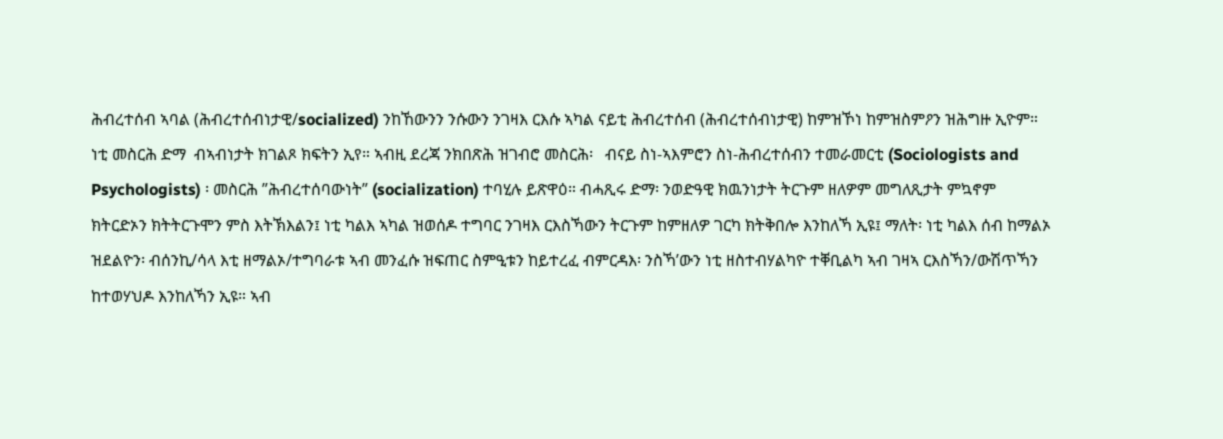ሕብረተሰብ ኣባል (ሕብረተሰብነታዊ/socialized) ንከኸውንን ንሱውን ንገዛእ ርእሱ ኣካል ናይቲ ሕብረተሰብ (ሕብረተሰብነታዊ) ከምዝኾነ ከምዝስምዖን ዝሕግዙ ኢዮም። ነቲ መስርሕ ድማ  ብኣብነታት ክገልጾ ክፍትን ኢየ። ኣብዚ ደረጃ ንክበጽሕ ዝገብሮ መስርሕ፡   ብናይ ስነ-ኣእምሮን ስነ-ሕብረተሰብን ተመራመርቲ (Sociologists and Psychologists) ፡ መስርሕ ”ሕብረተሰባውነት” (socialization) ተባሂሉ ይጽዋዕ። ብሓጺሩ ድማ፡ ንወድዓዊ ክዉንነታት ትርጉም ዘለዎም መግለጺታት ምኳኖም ክትርድኦን ክትትርጉሞን ምስ እትኽእልን፤ ነቲ ካልእ ኣካል ዝወሰዶ ተግባር ንገዛእ ርእስኻውን ትርጉም ከምዘለዎ ገርካ ክትቅበሎ እንከለኻ ኢዩ፤ ማለት፡ ነቲ ካልእ ሰብ ከማልኦ ዝደልዮን፡ ብሰንኪ/ሳላ እቲ ዘማልኦ/ተግባራቱ ኣብ መንፈሱ ዝፍጠር ስምዒቱን ከይተረፈ ብምርዳእ፡ ንስኻ’ውን ነቲ ዘስተብሃልካዮ ተቐቢልካ ኣብ ገዛኣ ርእስኻን/ውሽጥኻን ከተወሃህዶ እንከለኻን ኢዩ። ኣብ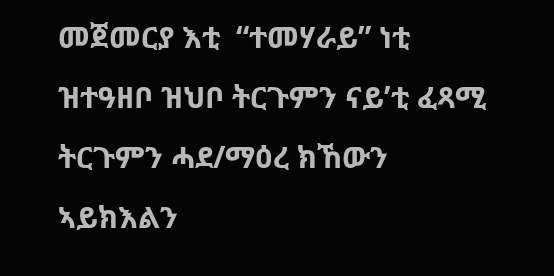መጀመርያ እቲ  “ተመሃራይ” ነቲ ዝተዓዘቦ ዝህቦ ትርጉምን ናይ’ቲ ፈጻሚ ትርጉምን ሓደ/ማዕረ ክኸውን ኣይክእልን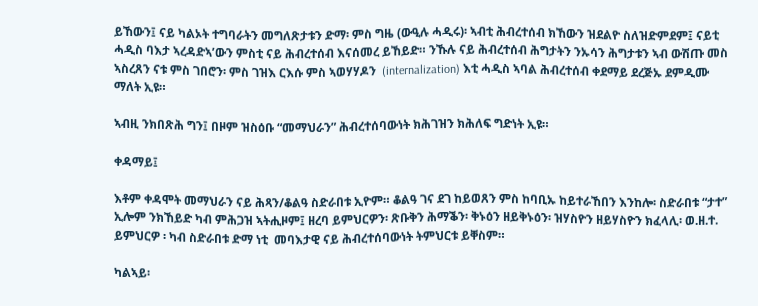ይኸውን፤ ናይ ካልኦት ተግባራትን መግለጽታቱን ድማ፡ ምስ ግዜ (ውዒሉ ሓዲሩ)፡ ኣብቲ ሕብረተሰብ ክኸውን ዝደልዮ ስለዝድምደም፤ ናይቲ ሓዲስ ባእታ ኣረዳድኣ’ውን ምስቲ ናይ ሕብረተሰብ እናሰመረ ይኸይድ። ንኹሉ ናይ ሕብረተሰብ ሕግታትን ንኡሳን ሕግታቱን ኣብ ውሽጡ መስ ኣስረጸን ናቱ ምስ ገበሮን፡ ምስ ገዝእ ርእሱ ምስ ኣወሃሃዶን  (internalization) እቲ ሓዲስ ኣባል ሕብረተሰብ ቀደማይ ደረጅኡ ደምዲሙ ማለት ኢዩ።

ኣብዚ ንክበጽሕ ግን፤ በዞም ዝስዕቡ “መማህራን” ሕብረተሰባውነት ክሕገዝን ክሕለፍ ግድነት ኢዩ።

ቀዳማይ፤

እቶም ቀዳሞት መማህራን ናይ ሕጻን/ቆልዓ ስድራበቱ ኢዮም። ቆልዓ ገና ደገ ከይወጸን ምስ ከባቢኡ ከይተራኸበን እንከሎ፡ ስድራበቱ “ታተ” ኢሎም ንክኸይድ ካብ ምሕጋዝ ኣትሒዞም፤ ዘረባ ይምህርዎን፡ ጽቡቅን ሕማቕን፡ ቅኑዕን ዘይቅኑዕን፡ ዝሃስዮን ዘይሃስዮን ክፈላሊ፡ ወ.ዘ.ተ. ይምህርዎ ፡ ካብ ስድራበቱ ድማ ነቲ  መባእታዊ ናይ ሕብረተሰባውነት ትምህርቱ ይቐስም።

ካልኣይ፡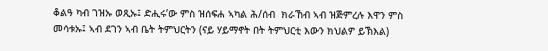ቆልዓ ካብ ገዝኡ ወጺኡ፤ ድሒሩ’ው ምስ ዝሰፍሐ ኣካል ሕ/ሰብ  ክራኸብ ኣብ ዝጅምረሉ እዋን ምስ መሳቱኡ፤ ኣብ ደገን ኣብ ቤት ትምህርትን (ናይ ሃይማኖት በት ትምህርቲ እውን ክህልዎ ይኽእል)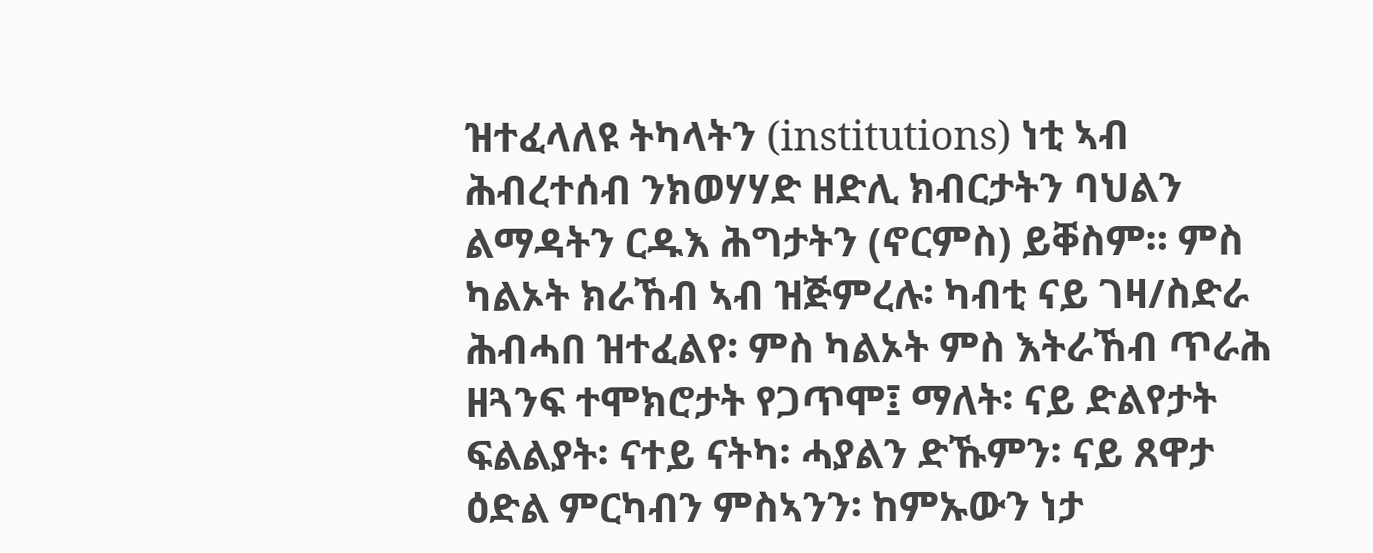ዝተፈላለዩ ትካላትን (institutions) ነቲ ኣብ ሕብረተሰብ ንክወሃሃድ ዘድሊ ክብርታትን ባህልን ልማዳትን ርዱእ ሕግታትን (ኖርምስ) ይቐስም። ምስ ካልኦት ክራኸብ ኣብ ዝጅምረሉ፡ ካብቲ ናይ ገዛ/ስድራ ሕብሓበ ዝተፈልየ፡ ምስ ካልኦት ምስ እትራኸብ ጥራሕ ዘጓንፍ ተሞክሮታት የጋጥሞ፤ ማለት፡ ናይ ድልየታት ፍልልያት፡ ናተይ ናትካ፡ ሓያልን ድኹምን፡ ናይ ጸዋታ ዕድል ምርካብን ምስኣንን፡ ከምኡውን ነታ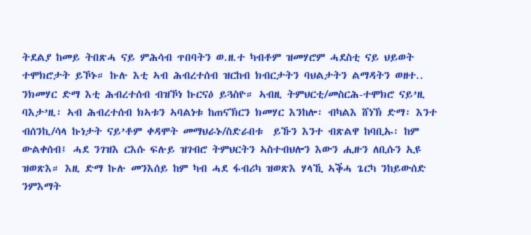ትደልያ ከመይ ትበጽሓ ናይ ምሕሳብ ጥበባትን ወ.ዘ.ተ ካብቶም ዝመሃሮም ሓደስቲ ናይ ህይወት ተሞክሮታት ይኾኑ። ኩሉ እቲ ኣብ ሕብረተሰብ ዝርከብ ክብርታትን ባህልታትን ልማዳትን ወዘተ.. ንክመሃር ድማ እቲ ሕብረተሰብ ብዝኾነ ኩርናዕ ይጓስዮ። ኣብዚ ትምህርቲ/መስርሕ-ተሞክሮ ናይ’ዚ ባእታ’ዚ፡ ኣብ ሕብረተሰብ ክኣቱን ኣባልነቱ ከጠናኽርን ክመሃር እንከሎ፡ ብካልእ ሸነኽ ድማ፡ እንተ ብሰንኪ/ሳላ ኩነታት ናይ’ቶም ቀዳሞት መማህራኑ/ስድራበቱ  ይኹን እንተ ብጽልዋ ከባቢኡ፡ ከም ውልቀሰብ፤ ሓደ ንገዝእ ርእሱ ፍሉይ ዝገብሮ ትምህርትን ኣስተብህሎን እውን ሒዙን ለቢሱን ኢዩ ዝወጽእ። እዚ ድማ ኩሉ መንእሰይ ከም ካብ ሓደ ፋብሪካ ዝወጽእ ሃላኺ ኣቕሓ ጌርካ ንከይውሰድ ንምእማት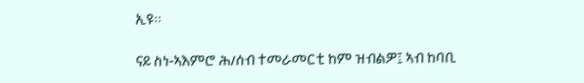ኢዩ።

ናይ ስነ-ኣእምሮ ሕ/ሰብ ተመራመርቲ ከም ዝብልዎ፤ ኣብ ከባቢ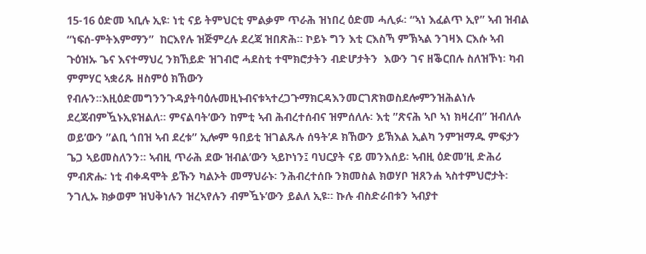15-16 ዕድመ ኣቢሉ ኢዩ፡ ነቲ ናይ ትምህርቲ ምልቃም ጥራሕ ዝነበረ ዕድመ ሓሊፉ፡ “ኣነ እፈልጥ ኢየ” ኣብ ዝብል “ነፍሰ-ምትእምማን”  ከርእየሉ ዝጅምረሉ ደረጃ ዝበጽሕ። ኮይኑ ግን እቲ ርእስኻ ምኽኣል ንገዛእ ርእሱ ኣብ ጉዕዝኡ ጌና እናተማህረ ንክኸይድ ዝገብሮ ሓደስቲ ተሞክሮታትን ብድሆታትን  እውን ገና ዘቕርበሉ ስለዝኾነ፡ ካብ ምምሃር ኣቋሪጹ ዘስምዕ ክኸውን የብሉን።እዚዕድመግንንጉዳያትባዕሉመዚኑብናቱኣተረጋጉማክርዳእንመርገጽክወስደሎምንዝሕልነሉ ደረጃብምዃኑኢዩዝልለ። ምናልባት’ውን ከምቲ ኣብ ሕብረተሰብና ዝምሰለሉ፡ እቲ ”ጽናሕ ኣቦ ኣነ ክዛረብ” ዝብለሉ ወይ’ውን ”ልቢ ጎበዝ ኣብ ደረቱ” ኢሎም ዓበይቲ ዝገልጹሉ ሰዓት’ዶ ክኸውን ይኽእል ኢልካ ንምዝማዱ ምፍታን ጌጋ ኣይመስለንን። ኣብዚ ጥራሕ ደው ዝብል’ውን ኣይኮነን፤ ባህርያት ናይ መንእሰይ፡ ኣብዚ ዕድመ’ዚ ድሕሪ ምብጽሑ፡ ነቲ ብቀዳሞት ይኹን ካልኦት መማህራኑ፡ ንሕብረተሰቡ ንክመስል ክወሃቦ ዝጸንሐ ኣስተምህሮታት፡ ንገሊኡ ክቃወም ዝህቅነሉን ዝረኣየሉን ብምዃኑ’ውን ይልለ ኢዩ። ኩሉ ብስድራበቱን ኣብያተ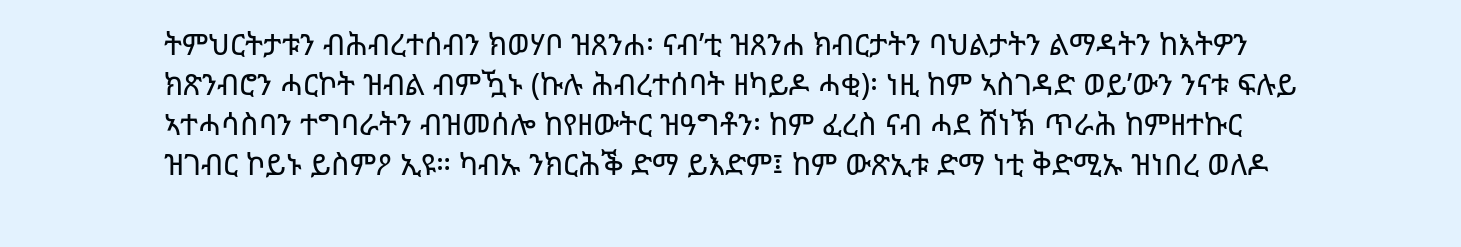ትምህርትታቱን ብሕብረተሰብን ክወሃቦ ዝጸንሐ፡ ናብ’ቲ ዝጸንሐ ክብርታትን ባህልታትን ልማዳትን ከእትዎን ክጽንብሮን ሓርኮት ዝብል ብምዃኑ (ኩሉ ሕብረተሰባት ዘካይዶ ሓቂ)፡ ነዚ ከም ኣስገዳድ ወይ’ውን ንናቱ ፍሉይ ኣተሓሳስባን ተግባራትን ብዝመሰሎ ከየዘውትር ዝዓግቶን፡ ከም ፈረስ ናብ ሓደ ሸነኽ ጥራሕ ከምዘተኩር ዝገብር ኮይኑ ይስምዖ ኢዩ። ካብኡ ንክርሕቕ ድማ ይእድም፤ ከም ውጽኢቱ ድማ ነቲ ቅድሚኡ ዝነበረ ወለዶ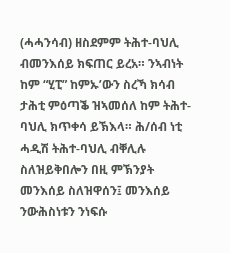(ሓሓንሳብ) ዘስደምም ትሕተ-ባህሊ ብመንእሰይ ክፍጠር ይረአ። ንኣብነት ከም “ሂፒ” ከምኡ’ውን ስረኻ ክሳብ ታሕቲ ምዕጣቕ ዝኣመሰለ ከም ትሕተ-ባህሊ ክጥቀሳ ይኽእላ። ሕ/ሰብ ነቲ ሓዲሽ ትሕተ-ባህሊ ብቐሊሉ ስለዝይቅበሎን በዚ ምኽንያት መንእሰይ ስለዝዋሰን፤ መንእሰይ ንውሕስነቱን ንነፍሱ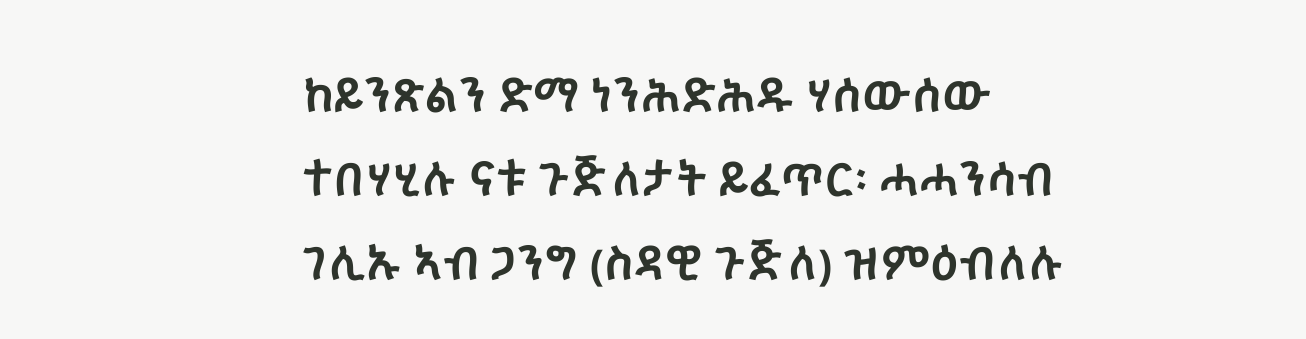ከይንጽልን ድማ ነንሕድሕዱ ሃሰውሰው ተበሃሂሉ ናቱ ጉጅለታት ይፈጥር፡ ሓሓንሳብ ገሊኡ ኣብ ጋንግ (ስዳዊ ጉጅለ) ዝምዕብለሉ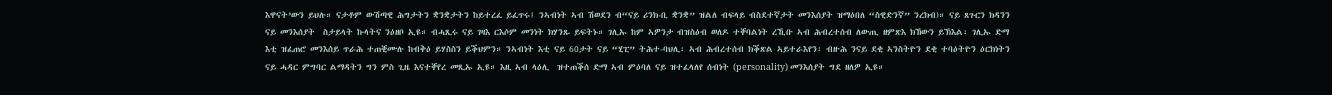እዋናት’ውን ይህሉ። ናታቶም ውሽጣዊ ሕግታትን ቋንቋታትን ከይተረፈ ይፈጥሩ፤ ንኣብነት ኣብ ሽወደን ብ“ናይ ሪንክ-ቢ ቋንቋ” ዝልለ ብፍላይ ብስደተኛታት መንእሰያት ዝማዕበለ “ስዊድንኛ” ንረክብ)። ናይ ጸጉርን ክዳንን ናይ መንእሰያት  ስታይላት ኩላትና ንዕዘቦ ኢዩ። ብሓጺሩ ናይ ገዛእ ርእሶም መንነት ክሃንጹ ይፍትኑ። ገሊኡ ከም ኣዎንታ ብዝስዕብ ወለዶ ተቐባልነት ረኺቡ ኣብ ሕብረተሰብ ለውጢ ዘምጽእ ክኸውን ይኽእል፡ ገሊኡ ድማ እቲ ዝፈጠሮ መንእሰይ ጥራሕ ተጠቒሙሉ ከብቅዕ ይሃስስን ይቕህምን። ንኣብነት እቲ ናይ 60ታት ናይ “ሂፒ” ትሕተ-ባህሊ፡ ኣብ ሕብረተሰብ ክቕጽል ኣይተራእየን፡ ብዙሕ ንናይ ደቂ ኣንስትዮን ደቂ ተባዕትዮን ዕርክነትን ናይ ሓዳር ምግባር ልማዳትን ግን ምስ ጊዜ እናተቐየረ መጺኡ ኢዩ። እዚ ኣብ ላዕሊ  ዝተጠቕሰ ድማ ኣብ ምዕባለ ናይ ዝተፈላለየ ሰብነት (personality) መንእሰያት ግደ ዘለዎ ኢዩ።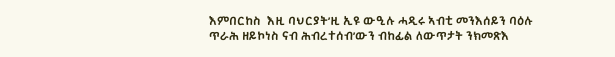እምበርከስ  እዚ ባህርያት’ዚ ኢዩ ውዒሉ ሓዲሩ ኣብቲ መንእሰይን ባዕሉ ጥራሕ ዘይኮነስ ናብ ሕብረተሰብ’ውን ብከፊል ለውጥታት ንክመጽእ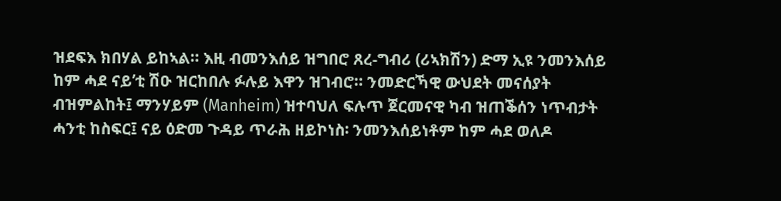ዝደፍእ ክበሃል ይከኣል። እዚ ብመንእሰይ ዝግበሮ ጸረ-ግብሪ (ሪኣክሽን) ድማ ኢዩ ንመንእሰይ ከም ሓደ ናይ’ቲ ሽዑ ዝርከበሉ ፉሉይ እዋን ዝገብሮ። ንመድርኻዊ ውህደት መናሰያት ብዝምልከት፤ ማንሃይም (Manheim) ዝተባህለ ፍሉጥ ጀርመናዊ ካብ ዝጠቕሰን ነጥብታት ሓንቲ ከስፍር፤ ናይ ዕድመ ጉዳይ ጥራሕ ዘይኮነስ፡ ንመንእሰይነቶም ከም ሓደ ወለዶ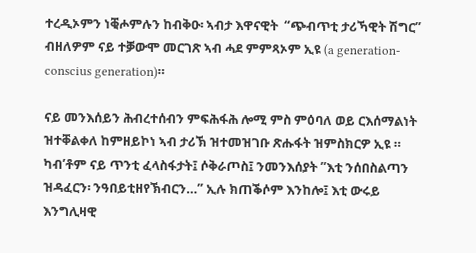ተረዲኦምን ነቒሖምሉን ከብቅዑ፡ ኣብታ እዋናዊት  “ጭብጥቲ ታሪኻዊት ሽግር” ብዘለዎም ናይ ተቓውሞ መርገጽ ኣብ ሓደ ምምጻኦም ኢዩ (a generation-conscius generation)።

ናይ መንእሰይን ሕብረተሰብን ምፍሕፋሕ ሎሚ ምስ ምዕባለ ወይ ርእሰማልነት ዝተቐልቀለ ከምዘይኮነ ኣብ ታሪኽ ዝተመዝገቡ ጽሑፋት ዝምስክርዎ ኢዩ ። ካብ’ቶም ናይ ጥንቲ ፈላስፋታት፤ ሶቅራጦስ፤ ንመንእሰያት ”እቲ ንሰበስልጣን ዝዳፈርን፡ ንዓበይቲዘየኽብርን…” ኢሉ ክጠቕሶም እንከሎ፤ እቲ ውሩይ እንግሊዛዊ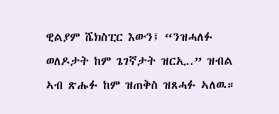ዊልያም ሼክስፒር እውን፤ “ንዝሓለፉ ወለዶታት ከም ጌገኛታት ዝርኢ..” ዝብል ኣብ ጽሑፉ ከም ዝጠቅስ ዝጸሓፉ ኣለዉ።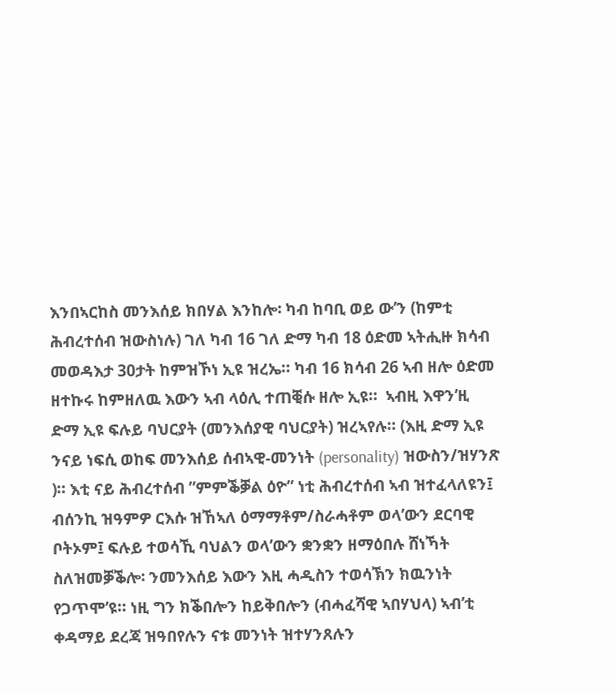እንበኣርከስ መንእሰይ ክበሃል እንከሎ፡ ካብ ከባቢ ወይ ው’ን (ከምቲ ሕብረተሰብ ዝውስነሉ) ገለ ካብ 16 ገለ ድማ ካብ 18 ዕድመ ኣትሒዙ ክሳብ መወዳእታ 30ታት ከምዝኾነ ኢዩ ዝረኤ። ካብ 16 ክሳብ 26 ኣብ ዘሎ ዕድመ ዘተኩሩ ከምዘለዉ እውን ኣብ ላዕሊ ተጠቒሱ ዘሎ ኢዩ።  ኣብዚ እዋን’ዚ ድማ ኢዩ ፍሉይ ባህርያት (መንእሰያዊ ባህርያት) ዝረኣየሉ። (እዚ ድማ ኢዩ ንናይ ነፍሲ ወከፍ መንእሰይ ሰብኣዊ-መንነት (personality) ዝውስን/ዝሃንጽ )። እቲ ናይ ሕብረተሰብ ”ምምቕቓል ዕዮ” ነቲ ሕብረተሰብ ኣብ ዝተፈላለዩን፤ ብሰንኪ ዝዓምዎ ርእሱ ዝኸኣለ ዕማማቶም/ስራሓቶም ወላ’ውን ደርባዊ ቦትኦም፤ ፍሉይ ተወሳኺ ባህልን ወላ’ውን ቋንቋን ዘማዕበሉ ሸነኻት ስለዝመቓቕሎ፡ ንመንእሰይ እውን እዚ ሓዲስን ተወሳኽን ክዉንነት የጋጥሞ’ዩ። ነዚ ግን ክቕበሎን ከይቅበሎን (ብሓፈሻዊ ኣበሃህላ) ኣብ’ቲ ቀዳማይ ደረጃ ዝዓበየሉን ናቱ መንነት ዝተሃንጸሉን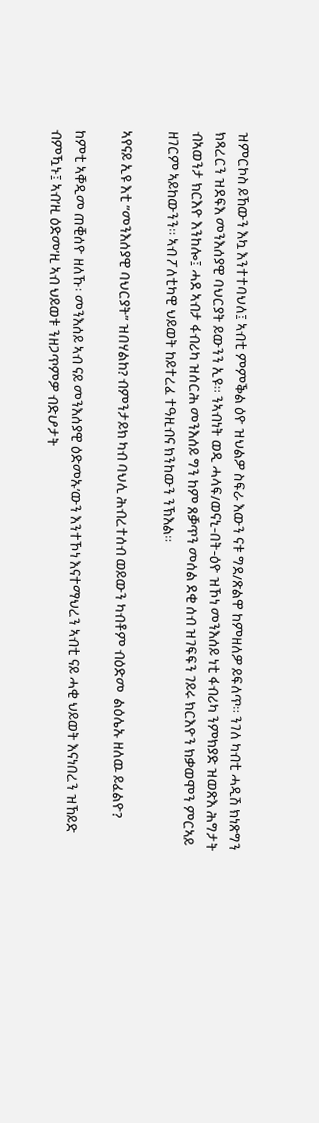ዝምርኮስ ይኸውን እኳ እንተተባህለ፤ ኣብቲ ምምቕል ዕዮ ዝህልዎ ስፍራ እውን ናቱ ግደ/ጽልዋ ከምዘለዎ ይፍለጥ። ንገለ ካብቲ ሓዲሽ ክነጽግን ክጻረርን ዝደፍእ መንእሰያዊ ባህርያት ይውንን ኢዩ። ንኣብነት ወዲ ሓላፍ/ወናኒ-በት-ዕዮ ዝኾነ መንእሰይ ነቲ ፋብሪካ ንምክያድ ዝወጽእ ሕግታት ብኣወንታ ክርእዮ እንከሎ፤ ሓደ ኣብታ ፋብሪካ ዝሰርሕ መንእሰይ ግን ከም ጸቓጥን መሰል ደቂ ሰብ ዝገፍፍን ገይሩ ክርእዮን ክቃወሞን ምርኣይ ዘገርም ኣይከውንን። ኣብ ፖለቲካዊ ህይወት ከይተረፈ ተዓዚብና ክንከውን ንኽእል።

ኣየናይ ኢዩ እቲ ”መንእሰያዊ ባህርያት” ዝበሃልከ? ብምንታይክ ካብ ባህሊ ሕብረተሰብ ወይውን ካብቶም ብዕድመ  ልዕሌኡ ዘለዉ ይፈልዮ?

ከምቲ ኣቐዲመ ጠቒሰዮ ዘለኹ፡ መንእሰይ ኣብ ናይ መንእሰያዊ ዕድመኡ’ውን እንተኾነ እናተማህረን ኣብቲ ናይ ሓቂ ህይወት እናነበረን ዝኸይድ ብምዃኑ፤ ኣብ’ዚ ዕድመ’ዚ ኣብ ህይወቱ ንዘጋጥምዎ ብድሆታት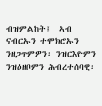ብዝምልከት፤  ኣብ ናብርኡን ተሞክሮኡን ንዘጋጥምዎን፡ ንዝርእዮምን ንዝዕዘቦምን ሕብረተሰባዊ፡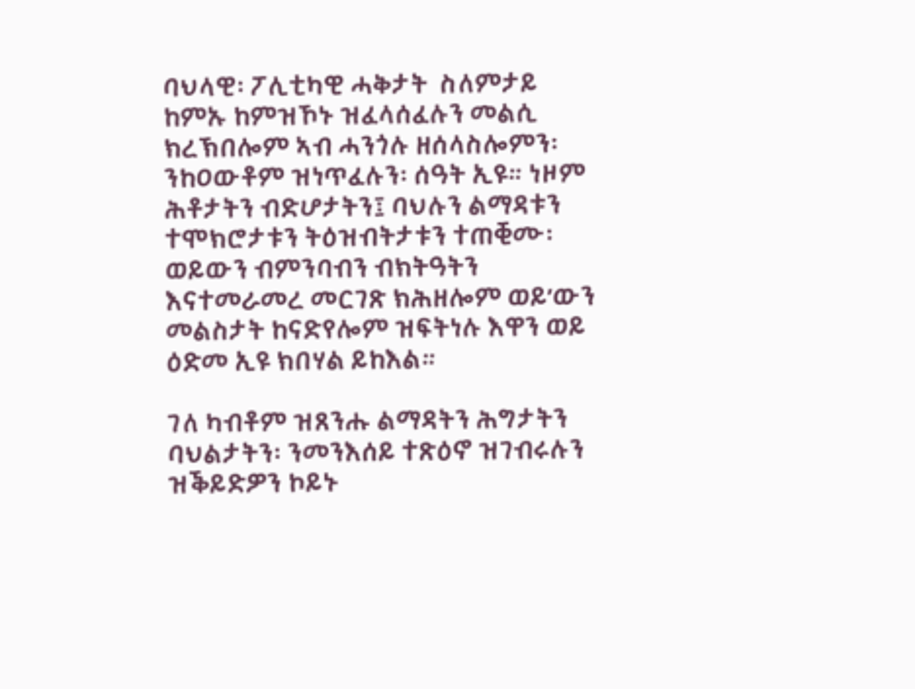ባህላዊ፡ ፖሊቲካዊ ሓቅታት  ስለምታይ ከምኡ ከምዝኾኑ ዝፈላሰፈሉን መልሲ ክረኽበሎም ኣብ ሓንጎሉ ዘሰላስሎምን፡ ንከዐውቶም ዝነጥፈሉን፡ ሰዓት ኢዩ። ነዞም ሕቶታትን ብድሆታትን፤ ባህሉን ልማዳቱን ተሞክሮታቱን ትዕዝብትታቱን ተጠቒሙ፡ ወይውን ብምንባብን ብክትዓትን እናተመራመረ መርገጽ ክሕዘሎም ወይ’ውን  መልስታት ከናድየሎም ዝፍትነሉ እዋን ወይ ዕድመ ኢዩ ክበሃል ይከእል።

ገለ ካብቶም ዝጸንሑ ልማዳትን ሕግታትን ባህልታትን፡ ንመንእሰይ ተጽዕኖ ዝገብሩሉን ዝቕይድዎን ኮይኑ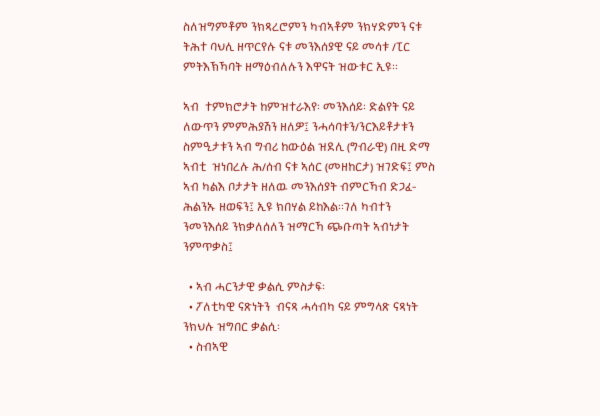ስለዝግምቶም ንክጻረሮምን ካብኣቶም ንክሃድምን ናቱ ትሕተ ባህሊ ዘጥርየሉ ናቱ መንእሰያዊ ናይ መሳቱ /ፒር ምትእኽኻባት ዘማዕብለሉን እዋናት ዝውቱር ኢዩ።

ኣብ  ተምክሮታት ከምዝተራእየ፡ መንእሰይ፡ ድልየት ናይ ለውጥን ምምሕያሽን ዘለዎ፤ ንሓሳባቱን/ንርእይቶታቱን ስምዒታቱን ኣብ ግብሪ ከውዕል ዝደሊ (ግብራዊ) በዚ ድማ ኣብቲ  ዝነበረሉ ሕ/ሰብ ናቱ ኣሰር (መዘከርታ) ዝገድፍ፤ ምስ ኣብ ካልእ ቦታታት ዘለዉ መንእሰያት ብምርኻብ ድጋፈ-ሕልንኡ ዘወፍን፤ ኢዩ ክበሃል ይከእል።ገለ ካብተን ንመንእሰይ ንክቃለሰለን ዝማርኻ ጭቡጣት ኣብነታት ንምጥቃስ፤

  • ኣብ ሓርንታዊ ቃልሲ ምስታፍ፡
  • ፖለቲካዊ ናጽነትን  ብናጻ ሓሳብካ ናይ ምግላጽ ናጻነት ንክህሉ ዝግበር ቃልሲ፡
  • ስብኣዊ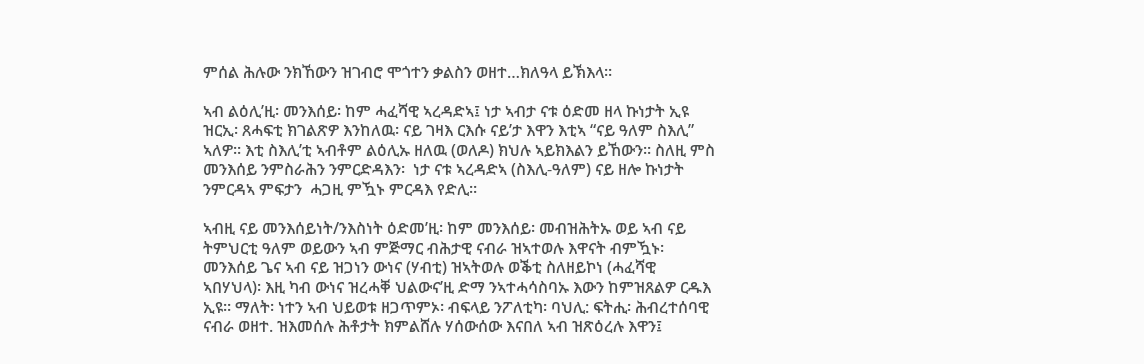ምሰል ሕሉው ንክኸውን ዝገብሮ ሞጎተን ቃልስን ወዘተ…ክለዓላ ይኽእላ።

ኣብ ልዕሊ’ዚ፡ መንእሰይ፡ ከም ሓፈሻዊ ኣረዳድኣ፤ ነታ ኣብታ ናቱ ዕድመ ዘላ ኩነታት ኢዩ ዝርኢ፡ ጸሓፍቲ ክገልጽዎ እንከለዉ፡ ናይ ገዛእ ርእሱ ናይ’ታ እዋን እቲኣ “ናይ ዓለም ስእሊ” ኣለዎ። እቲ ስእሊ’ቲ ኣብቶም ልዕሊኡ ዘለዉ (ወለዶ) ክህሉ ኣይክእልን ይኸውን። ስለዚ ምስ መንእሰይ ንምስራሕን ንምርድዳእን፡  ነታ ናቱ ኣረዳድኣ (ስእሊ-ዓለም) ናይ ዘሎ ኩነታት ንምርዳኣ ምፍታን  ሓጋዚ ምዃኑ ምርዳእ የድሊ።

ኣብዚ ናይ መንእሰይነት/ንእስነት ዕድመ’ዚ፡ ከም መንእሰይ፡ መብዝሕትኡ ወይ ኣብ ናይ ትምህርቲ ዓለም ወይውን ኣብ ምጅማር ብሕታዊ ናብራ ዝኣተወሉ እዋናት ብምዃኑ፡ መንእሰይ ጌና ኣብ ናይ ዝጋነን ውነና (ሃብቲ) ዝኣትወሉ ወቕቲ ስለዘይኮነ (ሓፈሻዊ ኣበሃህላ)፡ እዚ ካብ ውነና ዝረሓቐ ህልውና’ዚ ድማ ንኣተሓሳስባኡ እውን ከምዝጸልዎ ርዱእ ኢዩ። ማለት፡ ነተን ኣብ ህይወቱ ዘጋጥምኦ፡ ብፍላይ ንፖለቲካ፡ ባህሊ: ፍትሒ፡ ሕብረተሰባዊ ናብራ ወዘተ. ዝእመሰሉ ሕቶታት ክምልሸሉ ሃሰውሰው እናበለ ኣብ ዝጽዕረሉ እዋን፤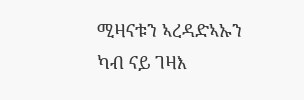ሚዛናቱን ኣረዳድኣኡን ካብ ናይ ገዛእ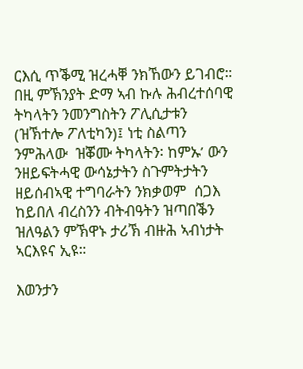ርእሲ ጥቕሚ ዝረሓቐ ንክኸውን ይገብሮ። በዚ ምኽንያት ድማ ኣብ ኩሉ ሕብረተሰባዊ  ትካላትን ንመንግስትን ፖሊሲታቱን (ዝኽተሎ ፖለቲካን)፤ ነቲ ስልጣን ንምሕላው  ዝቖሙ ትካላትን፡ ከምኡ’ ውን ንዘይፍትሓዊ ውሳኔታትን ስጉምትታትን ዘይሰብኣዊ ተግባራትን ንክቃወም  ሰጋእ  ከይበለ ብረስንን ብትብዓትን ዝጣበቕን ዝለዓልን ምኽዋኑ ታሪኽ ብዙሕ ኣብነታት ኣርእዩና ኢዩ።

እወንታን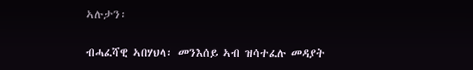ኣሉታን፡

ብሓፈሻዊ ኣበሃህላ፡ መንእሰይ ኣብ ዝሳተፈሉ መዳያት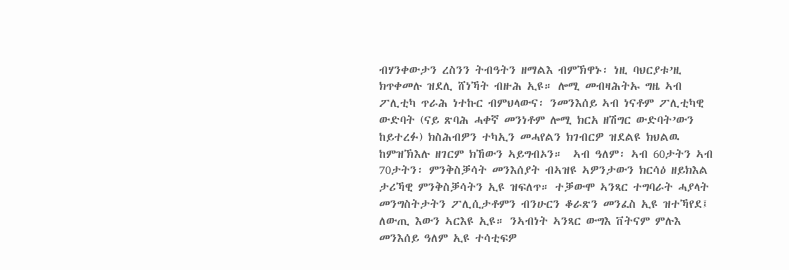ብሃንቀውታን ረስንን ትብዓትን ዘማልእ ብምኽዋኑ፡ ነዚ ባህርያቱ’ዚ ክጥቀመሉ ዝደሊ ሸነኻት ብዙሕ ኢዩ። ሎሚ መብዛሕትኡ ግዜ ኣብ ፖሊቲካ ጥራሕ ነተኩር ብምህላውና፡ ንመንእሰይ ኣብ ነናቶም ፖሊቲካዊ ውድባት (ናይ ጽባሕ ሓቀኛ መንነቶም ሎሚ ክርአ ዘሽግር ውድባት’ውን ከይተረፉ) ክስሕብዎን ተካኢን መሓየልን ክገብርዎ ዝደልዩ ክህልዉ ከምዝኽእሉ ዘገርም ክኸውን ኣይግብኦን።  ኣብ ዓለም፡ ኣብ 60ታትን ኣብ 70ታትን፡ ምንቅስቓሳት መንእሰያት ብኣዝዩ ኣዎንታውን ክርሳዕ ዘይክእል ታሪኻዊ ምንቅስቓሳትን ኢዩ ዝፍለጥ። ተቓውሞ ኣንጻር ተግባራት ሓያላት መንግስትታትን ፖሊሲታቶምን ብንሁርን ቆራጽን መንፈስ ኢዩ ዝተኻየደ፤ ለውጢ እውን ኣርእዩ ኢዩ። ንኣብነት ኣንጻር ውግእ ቨትናም ምሉእ መንእሰይ ዓለም ኢዩ ተሳቲፍዎ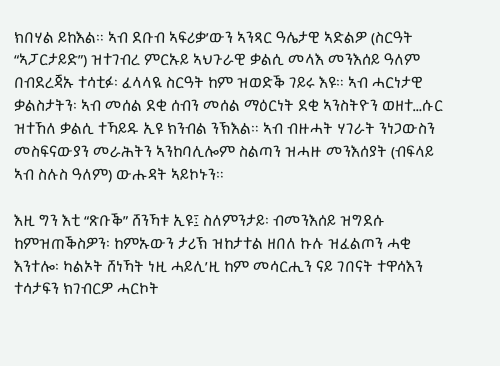ክበሃል ይከእል። ኣብ ደቡብ ኣፍሪቃ’ውን ኣንጻር ዓሌታዊ ኣድልዎ (ስርዓት “ኣፓርታይድ”) ዝተገብረ ምርኡይ ኣህጉራዊ ቃልሲ መላእ መንእሰይ ዓለም በብደረጃኡ ተሳቲፉ፡ ፈላላዪ ስርዓት ከም ዝወድቕ ገይሩ እዩ። ኣብ ሓርነታዊ ቃልስታትን፡ ኣብ መሰል ደቂ ሰብን መሰል ማዕርነት ደቂ ኣንስትዮን ወዘተ…ሱር ዝተኸለ ቃልሲ ተኻይዱ ኢዩ ክንብል ንኽእል። ኣብ ብዙሓት ሃገራት ንነጋውስን መስፍናውያን መራሕትን ኣንከባሊሎም ስልጣን ዝሓዙ መንእሰያት (ብፍላይ ኣብ ስሉስ ዓለም) ውሑዳት ኣይኮኑን።

እዚ ግን እቲ “ጽቡቕ” ሸንኻቱ ኢዩ፤ ስለምንታይ፡ ብመንእሰይ ዝግደሱ ከምዝጠቕስዎን፡ ከምኡውን ታሪኽ ዝከታተል ዘበለ ኩሉ ዝፈልጦን ሓቂ እንተሎ፡ ካልኦት ሸነኻት ነዚ ሓይሊ’ዚ ከም መሳርሒን ናይ ገበናት ተዋሳእን ተሳታፍን ክገብርዎ ሓርኮት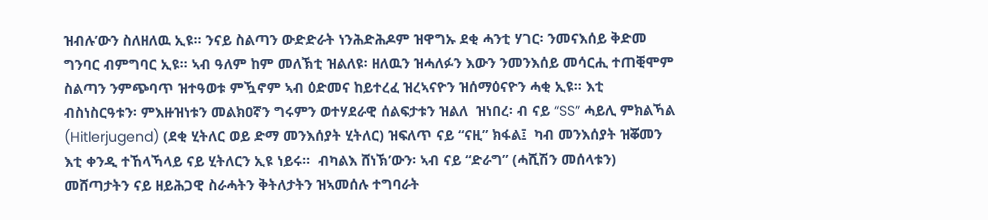ዝብሉ’ውን ስለዘለዉ ኢዩ። ንናይ ስልጣን ውድድራት ነንሕድሕዶም ዝዋግኡ ደቂ ሓንቲ ሃገር፡ ንመናእሰይ ቅድመ ግንባር ብምግባር ኢዩ። ኣብ ዓለም ከም መለኽቲ ዝልለዩ፡ ዘለዉን ዝሓለፉን እውን ንመንእሰይ መሳርሒ ተጠቒሞም ስልጣን ንምጭባጥ ዝተዓወቱ ምዃኖም ኣብ ዕድመና ከይተረፈ ዝረኣናዮን ዝሰማዕናዮን ሓቂ ኢዩ። እቲ ብስነስርዓቱን፡ ምእዙዝነቱን መልክዐኛን ግሩምን ወተሃደራዊ ሰልፍታቱን ዝልለ  ዝነበረ፡ ብ ናይ “SS” ሓይሊ ምክልኻል (Hitlerjugend) (ደቂ ሂትለር ወይ ድማ መንእሰያት ሂትለር) ዝፍለጥ ናይ “ናዚ” ክፋል፤  ካብ መንእሰያት ዝቖመን እቲ ቀንዲ ተኸላኻላይ ናይ ሂትለርን ኢዩ ነይሩ።  ብካልእ ሸነኽ’ውን፡ ኣብ ናይ “ድራግ” (ሓሺሽን መሰላቱን) መሸጣታትን ናይ ዘይሕጋዊ ስራሓትን ቅትለታትን ዝኣመሰሉ ተግባራት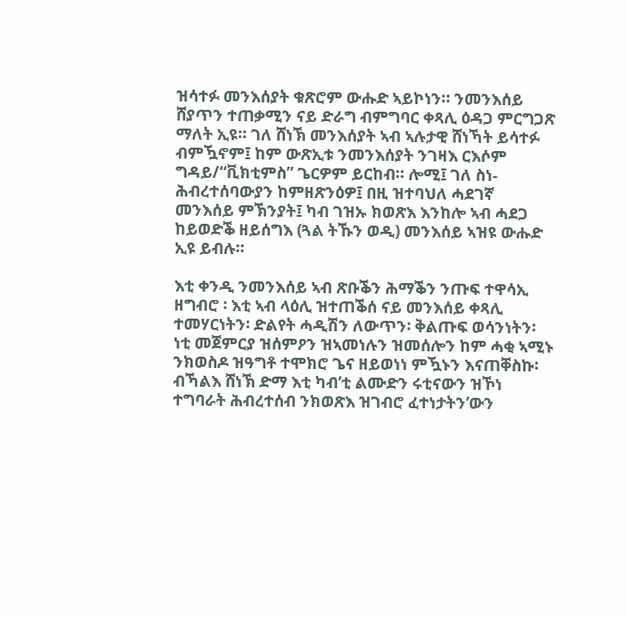ዝሳተፉ መንእሰያት ቁጽሮም ውሑድ ኣይኮነን። ንመንእሰይ ሸያጥን ተጠቃሚን ናይ ድራግ ብምግባር ቀጻሊ ዕዳጋ ምርግጋጽ ማለት ኢዩ። ገለ ሸነኽ መንእሰያት ኣብ ኣሉታዊ ሸነኻት ይሳተፉ ብምዃኖም፤ ከም ውጽኢቱ ንመንእሰያት ንገዛእ ርእሶም ግዳይ/“ቪክቲምስ” ጌርዎም ይርከብ። ሎሚ፤ ገለ ስነ-ሕብረተሰባውያን ከምዘጽንዕዎ፤ በዚ ዝተባህለ ሓደገኛ መንእሰይ ምኽንያት፤ ካብ ገዝኡ ክወጽእ እንከሎ ኣብ ሓደጋ ከይወድቕ ዘይሰግእ (ጓል ትኹን ወዲ) መንእሰይ ኣዝዩ ውሑድ ኢዩ ይብሉ።

እቲ ቀንዲ ንመንእሰይ ኣብ ጽቡቕን ሕማቕን ንጡፍ ተዋሳኢ ዘግብሮ ፡ እቲ ኣብ ላዕሊ ዝተጠቕሰ ናይ መንእሰይ ቀጻሊ ተመሃርነትን፡ ድልየት ሓዲሽን ለውጥን፡ ቅልጡፍ ወሳንነትን፡ ነቲ መጀምርያ ዝሰምዖን ዝኣመነሉን ዝመሰሎን ከም ሓቂ ኣሚኑ ንክወስዶ ዝዓግቶ ተሞክሮ ጌና ዘይወነነ ምዃኑን እናጠቐስኩ፡ ብኻልእ ሸነኽ ድማ እቲ ካብ’ቲ ልሙድን ሩቲናውን ዝኾነ ተግባራት ሕብረተሰብ ንክወጽእ ዝገብሮ ፈተነታትን’ውን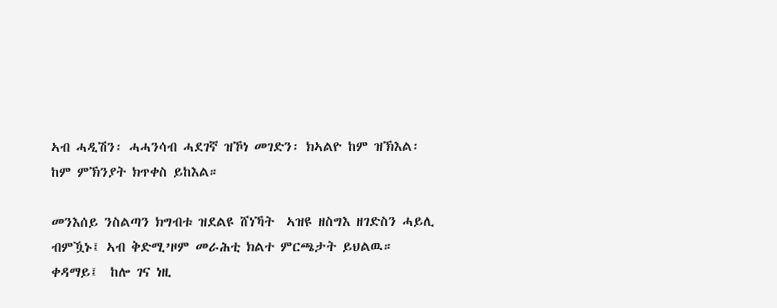ኣብ ሓዲሽን፡ ሓሓንሳብ ሓደገኛ ዝኾነ መገድን፡ ክኣልዮ ከም ዝኽእል፡ ከም ምኽንያት ክጥቀስ ይከእል።

መንእሰይ ንስልጣን ክግብቱ ዝደልዩ ሸነኻት  ኣዝዩ ዘስግእ ዘገድስን ሓይሊ ብምዃኑ፤ ኣብ ቅድሚ’ዞም መራሕቲ ክልተ ምርጫታት ይህልዉ።  ቀዳማይ፤  ከሎ ገና ነዚ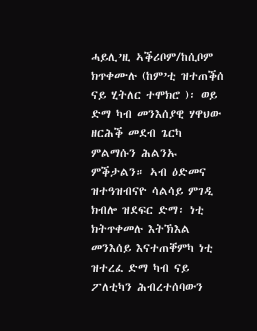ሓይሊ’ዚ ኣቕሪቦም/ከሲቦም ክጥቀሙሉ (ከም’ቲ ዝተጠቕሰ ናይ ሂትለር ተሞክሮ )፡ ወይ ድማ ካብ መንእሰያዊ ሃዋህው ዘርሕቕ መደብ ጌርካ ምልማሱን ሕልንኡ ምቕታልን። ኣብ ዕድመና ዝተዓዝብናዮ ሳልሳይ ምገዲ ክብሎ ዝደፍር ድማ፡ ነቲ ክትጥቀመሉ እትኽእል መንእሰይ እናተጠቐምካ ነቲ ዝተረፈ ድማ ካብ ናይ ፖለቲካን ሕብረተሰባውን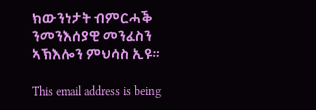ክውንነታት ብምርሓቕ ንመንእሰያዊ መንፈስን ኣኽእሎን ምህሳስ ኢዩ።

This email address is being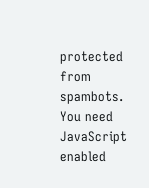protected from spambots. You need JavaScript enabled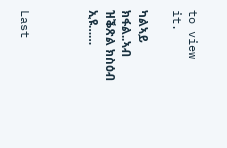to view it.

ካልኣይ ክፋል..ኣብ ዝቕጽል ክስዕብ ኢዩ……



Last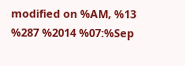modified on %AM, %13 %287 %2014 %07:%Sep